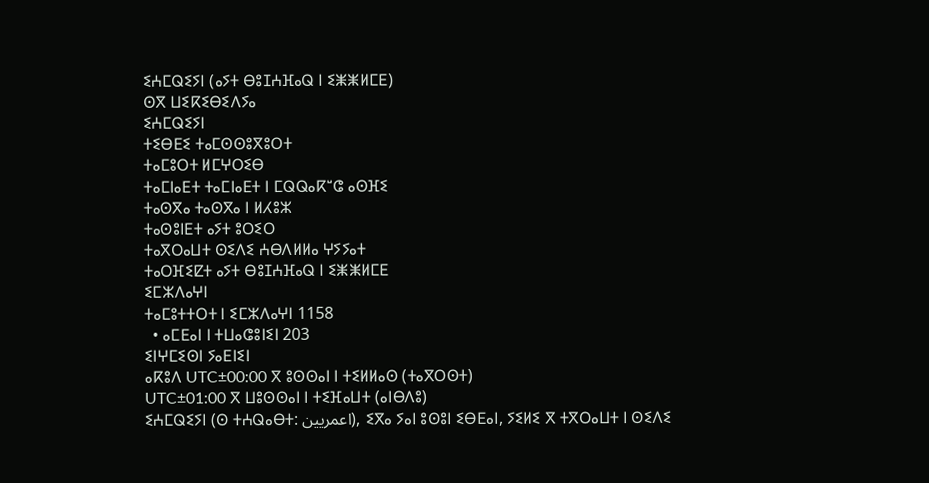ⵉⵄⵎⵕⵉⵢⵏ (ⴰⵢⵜ ⴱⵓⵊⵄⴼⴰⵕ ⵏ ⵉⵥⵥⵍⵎⴹ)
ⵙⴳ ⵡⵉⴽⵉⴱⵉⴷⵢⴰ
ⵉⵄⵎⵕⵉⵢⵏ
ⵜⵉⴱⴹⵉ ⵜⴰⵎⵙⵙⵓⴳⵓⵔⵜ
ⵜⴰⵎⵓⵔⵜ ⵍⵎⵖⵔⵉⴱ
ⵜⴰⵎⵏⴰⴹⵜ ⵜⴰⵎⵏⴰⴹⵜ ⵏ ⵎⵕⵕⴰⴽⵯⵛ ⴰⵙⴼⵉ
ⵜⴰⵙⴳⴰ ⵜⴰⵙⴳⴰ ⵏ ⵍⵃⵓⵣ
ⵜⴰⵙⵓⵏⴹⵜ ⴰⵢⵜ ⵓⵔⵉⵔ
ⵜⴰⴳⵔⴰⵡⵜ ⵙⵉⴷⵉ ⵄⴱⴷⵍⵍⴰ ⵖⵢⵢⴰⵜ
ⵜⴰⵔⴼⵉⵇⵜ ⴰⵢⵜ ⴱⵓⵊⵄⴼⴰⵕ ⵏ ⵉⵥⵥⵍⵎⴹ
ⵉⵎⵣⴷⴰⵖⵏ
ⵜⴰⵎⵓⵜⵜⵔⵜ ⵏ ⵉⵎⵣⴷⴰⵖⵏ 1158
  • ⴰⵎⴹⴰⵏ ⵏ ⵜⵡⴰⵛⵓⵏⵉⵏ 203
ⵉⵏⵖⵎⵉⵙⵏ ⵢⴰⴹⵏⵉⵏ
ⴰⴽⵓⴷ UTC±00:00 ⴳ ⵓⵙⵙⴰⵏ ⵏ ⵜⵉⵍⵍⴰⵙ (ⵜⴰⴳⵔⵙⵜ)
UTC±01:00 ⴳ ⵡⵓⵙⵙⴰⵏ ⵏ ⵜⵉⴼⴰⵡⵜ (ⴰⵏⴱⴷⵓ)
ⵉⵄⵎⵕⵉⵢⵏ (ⵙ ⵜⵄⵕⴰⴱⵜ: اعمريين), ⵉⴳⴰ ⵢⴰⵏ ⵓⵙⵓⵏ ⵉⴱⴹⴰⵏ, ⵢⵉⵍⵉ ⴳ ⵜⴳⵔⴰⵡⵜ ⵏ ⵙⵉⴷⵉ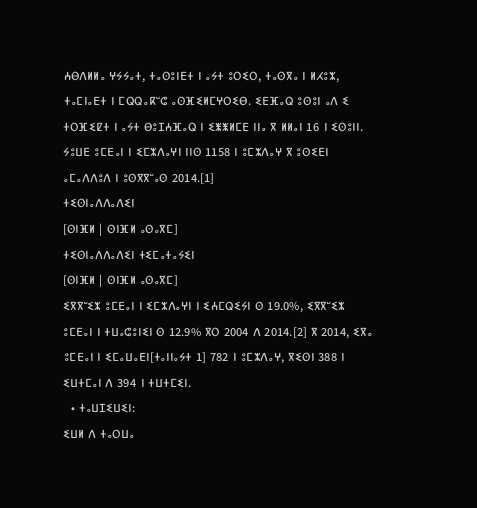ⵄⴱⴷⵍⵍⴰ ⵖⵢⵢⴰⵜ, ⵜⴰⵙⵓⵏⴹⵜ ⵏ ⴰⵢⵜ ⵓⵔⵉⵔ, ⵜⴰⵙⴳⴰ ⵏ ⵍⵃⵓⵣ, ⵜⴰⵎⵏⴰⴹⵜ ⵏ ⵎⵕⵕⴰⴽⵯⵛ ⴰⵙⴼⵉⵍⵎⵖⵔⵉⴱ. ⵉⴹⴼⴰⵕ ⵓⵙⵓⵏ ⴰⴷ ⵉ ⵜⵔⴼⵉⵇⵜ ⵏ ⴰⵢⵜ ⴱⵓⵊⵄⴼⴰⵕ ⵏ ⵉⵥⵥⵍⵎⴹ ⵏⵏⴰ ⴳ ⵍⵍⴰⵏ 16 ⵏ ⵉⵙⵓⵏⵏ. ⵢⵓⵡⴹ ⵓⵎⴹⴰⵏ ⵏ ⵉⵎⵣⴷⴰⵖⵏ ⵏⵏⵙ 1158 ⵏ ⵓⵎⵣⴷⴰⵖ ⴳ ⵓⵙⵉⴹⵏ ⴰⵎⴰⴷⴷⵓⴷ ⵏ ⵓⵙⴳⴳⵯⴰⵙ 2014.[1]
ⵜⵉⵙⵏⴰⴷⴷⴰⴷⵉⵏ
[ⵙⵏⴼⵍ | ⵙⵏⴼⵍ ⴰⵙⴰⴳⵎ]
ⵜⵉⵙⵏⴰⴷⴷⴰⴷⵉⵏ ⵜⵉⵎⴰⵜⴰⵢⵉⵏ
[ⵙⵏⴼⵍ | ⵙⵏⴼⵍ ⴰⵙⴰⴳⵎ]
ⵉⴳⴳⵯⵉⵣ ⵓⵎⴹⴰⵏ ⵏ ⵉⵎⵣⴷⴰⵖⵏ ⵏ ⵉⵄⵎⵕⵉⵢⵏ ⵙ 19.0%, ⵉⴳⴳⵯⵉⵣ ⵓⵎⴹⴰⵏ ⵏ ⵜⵡⴰⵛⵓⵏⵉⵏ ⵙ 12.9% ⴳⵔ 2004 ⴷ 2014.[2] ⴳ 2014, ⵉⴳⴰ ⵓⵎⴹⴰⵏ ⵏ ⵉⵎⴰⵡⴰⴹⵏ[ⵜⴰⵏⵏⴰⵢⵜ 1] 782 ⵏ ⵓⵎⵣⴷⴰⵖ, ⴳⵉⵙⵏ 388 ⵏ ⵉⵡⵜⵎⴰⵏ ⴷ 394 ⵏ ⵜⵡⵜⵎⵉⵏ.
  • ⵜⴰⵡⵊⵉⵡⵉⵏ:
ⵉⵡⵍ ⴷ ⵜⴰⵔⵡⴰ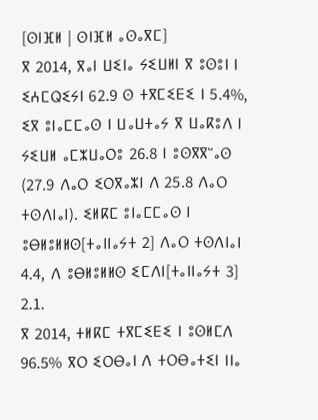[ⵙⵏⴼⵍ | ⵙⵏⴼⵍ ⴰⵙⴰⴳⵎ]
ⴳ 2014, ⴳⴰⵏ ⵡⵉⵏⴰ ⵢⵉⵡⵍⵏ ⴳ ⵓⵙⵓⵏ ⵏ ⵉⵄⵎⵕⵉⵢⵏ 62.9 ⵙ ⵜⴳⵎⵉⴹⵉ ⵏ 5.4%, ⵉⴳ ⵓⵏⴰⵎⵎⴰⵙ ⵏ ⵡⴰⵡⵜⴰⵢ ⴳ ⵡⴰⴽⵓⴷ ⵏ ⵢⵉⵡⵍ ⴰⵎⵣⵡⴰⵔⵓ 26.8 ⵏ ⵓⵙⴳⴳⵯⴰⵙ (27.9 ⴷⴰⵔ ⵉⵔⴳⴰⵣⵏ ⴷ 25.8 ⴷⴰⵔ ⵜⵙⴷⵏⴰⵏ). ⵉⵍⴽⵎ ⵓⵏⴰⵎⵎⴰⵙ ⵏ ⵓⴱⵍⵓⵍⵍⵙ[ⵜⴰⵏⵏⴰⵢⵜ 2] ⴷⴰⵔ ⵜⵙⴷⵏⴰⵏ 4.4, ⴷ ⵓⴱⵍⵓⵍⵍⵙ ⵉⵎⴷⵏ[ⵜⴰⵏⵏⴰⵢⵜ 3] 2.1.
ⴳ 2014, ⵜⵍⴽⵎ ⵜⴳⵎⵉⴹⵉ ⵏ ⵓⵙⵍⵎⴷ 96.5% ⴳⵔ ⵉⵔⴱⴰⵏ ⴷ ⵜⵔⴱⴰⵜⵉⵏ ⵏⵏⴰ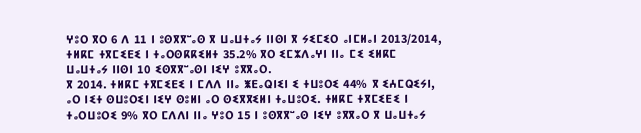ⵖⵓⵔ ⴳⵔ 6 ⴷ 11 ⵏ ⵓⵙⴳⴳⵯⴰⵙ ⴳ ⵡⴰⵡⵜⴰⵢ ⵏⵏⵙⵏ ⴳ ⵢⵉⵎⵉⵔ ⴰⵏⵎⵍⴰⵏ 2013/2014, ⵜⵍⴽⵎ ⵜⴳⵎⵉⴹⵉ ⵏ ⵜⴰⵔⵙⴽⴽⵉⵍⵜ 35.2% ⴳⵔ ⵉⵎⵣⴷⴰⵖⵏ ⵏⵏⴰ ⵎⵉ ⵉⵍⴽⵎ ⵡⴰⵡⵜⴰⵢ ⵏⵏⵙⵏ 10 ⵉⵙⴳⴳⵯⴰⵙⵏ ⵏⵉⵖ ⵓⴳⴳⴰⵔ.
ⴳ 2014. ⵜⵍⴽⵎ ⵜⴳⵎⵉⴹⵉ ⵏ ⵎⴷⴷ ⵏⵏⴰ ⵥⴹⴰⵕⵏⵉⵏ ⵉ ⵜⵡⵓⵔⵉ 44% ⴳ ⵉⵄⵎⵕⵉⵢⵏ, ⴰⵔ ⵏⵉⵜ ⵙⵡⵓⵔⵉⵏ ⵏⵉⵖ ⵙⵓⵍⵏ ⴰⵔ ⵙⵉⴳⴳⵉⵍⵏ ⵜⴰⵡⵓⵔⵉ. ⵜⵍⴽⵎ ⵜⴳⵎⵉⴹⵉ ⵏ ⵜⴰⵔⵡⵓⵔⵉ 9% ⴳⵔ ⵎⴷⴷⵏ ⵏⵏⴰ ⵖⵓⵔ 15 ⵏ ⵓⵙⴳⴳⵯⴰⵙ ⵏⵉⵖ ⵓⴳⴳⴰⵔ ⴳ ⵡⴰⵡⵜⴰⵢ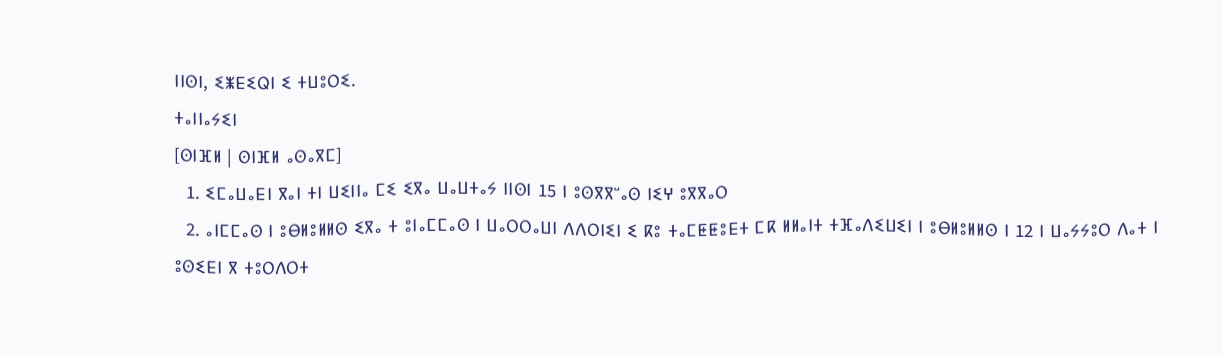ⵏⵏⵙⵏ, ⵉⵥⴹⵉⵕⵏ ⵉ ⵜⵡⵓⵔⵉ.
ⵜⴰⵏⵏⴰⵢⵉⵏ
[ⵙⵏⴼⵍ | ⵙⵏⴼⵍ ⴰⵙⴰⴳⵎ]
  1. ⵉⵎⴰⵡⴰⴹⵏ ⴳⴰⵏ ⵜⵏ ⵡⵉⵏⵏⴰ ⵎⵉ ⵉⴳⴰ ⵡⴰⵡⵜⴰⵢ ⵏⵏⵙⵏ 15 ⵏ ⵓⵙⴳⴳⵯⴰⵙ ⵏⵉⵖ ⵓⴳⴳⴰⵔ
  2. ⴰⵏⵎⵎⴰⵙ ⵏ ⵓⴱⵍⵓⵍⵍⵙ ⵉⴳⴰ ⵜ ⵓⵏⴰⵎⵎⴰⵙ ⵏ ⵡⴰⵔⵔⴰⵡⵏ ⴷⴷⵔⵏⵉⵏ ⵉ ⴽⵓ ⵜⴰⵎⵟⵟⵓⴹⵜ ⵎⴽ ⵍⵍⴰⵏⵜ ⵜⴼⴰⴷⵉⵡⵉⵏ ⵏ ⵓⴱⵍⵓⵍⵍⵙ ⵏ 12 ⵏ ⵡⴰⵢⵢⵓⵔ ⴷⴰⵜ ⵏ ⵓⵙⵉⴹⵏ ⴳ ⵜⵓⵔⴷⵔⵜ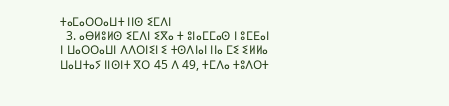ⵜⴰⵎⴰⵔⵔⴰⵡⵜ ⵏⵏⵙ ⵉⵎⴷⵏ
  3. ⴰⴱⵍⵓⵍⵙ ⵉⵎⴷⵏ ⵉⴳⴰ ⵜ ⵓⵏⴰⵎⵎⴰⵙ ⵏ ⵓⵎⴹⴰⵏ ⵏ ⵡⴰⵔⵔⴰⵡⵏ ⴷⴷⵔⵏⵉⵏ ⵉ ⵜⵙⴷⵏⴰⵏ ⵏⵏⴰ ⵎⵉ ⵉⵍⵍⴰ ⵡⴰⵡⵜⴰⵢ ⵏⵏⵙⵏⵜ ⴳⵔ 45 ⴷ 49, ⵜⵎⴷⴰ ⵜⵓⴷⵔⵜ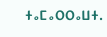ⵜⴰⵎⴰⵔⵔⴰⵡⵜ.